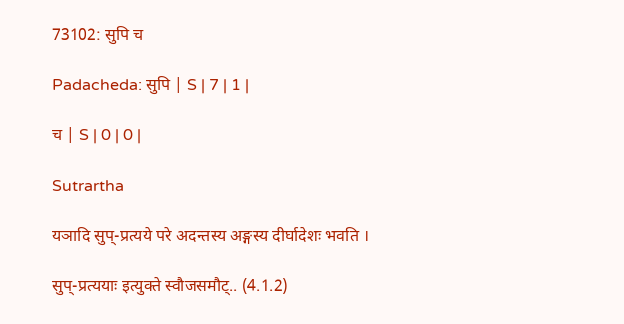73102: सुपि च

Padacheda: सुपि | S | 7 | 1 |

च | S | 0 | 0 |

Sutrartha

यञादि सुप्-प्रत्यये परे अदन्तस्य अङ्गस्य दीर्घादेशः भवति ।

सुप्-प्रत्ययाः इत्युक्ते स्वौजसमौट्.. (4.1.2)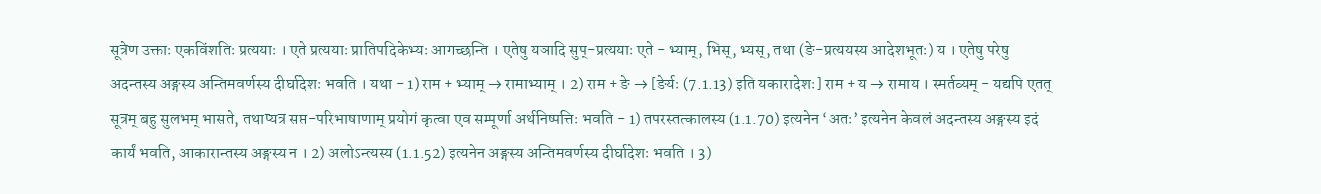सूत्रेण उक्ताः एकविंशतिः प्रत्ययाः । एते प्रत्ययाः प्रातिपदिकेभ्यः आगच्छन्ति । एतेषु यञादि सुप्-प्रत्ययाः एते - भ्याम्, भिस्, भ्यस्, तथा (ङे-प्रत्ययस्य आदेशभूतः) य । एतेषु परेषु अदन्तस्य अङ्गस्य अन्तिमवर्णस्य दीर्घादेशः भवति । यथा - 1) राम + भ्याम् → रामाभ्याम् । 2) राम + ङे → [ङेर्यः (7.1.13) इति यकारादेशः] राम + य → रामाय । स्मर्तव्यम् - यद्यपि एतत् सूत्रम् बहु सुलभम् भासते, तथाप्यत्र सप्त-परिभाषाणाम् प्रयोगं कृत्वा एव सम्पूर्णा अर्थनिष्पत्तिः भवति - 1) तपरस्तत्कालस्य (1.1.70) इत्यनेन ‘अतः’ इत्यनेन केवलं अदन्तस्य अङ्गस्य इदं कार्यं भवति, आकारान्तस्य अङ्गस्य न । 2) अलोऽन्त्यस्य (1.1.52) इत्यनेन अङ्गस्य अन्तिमवर्णस्य दीर्घादेशः भवति । 3)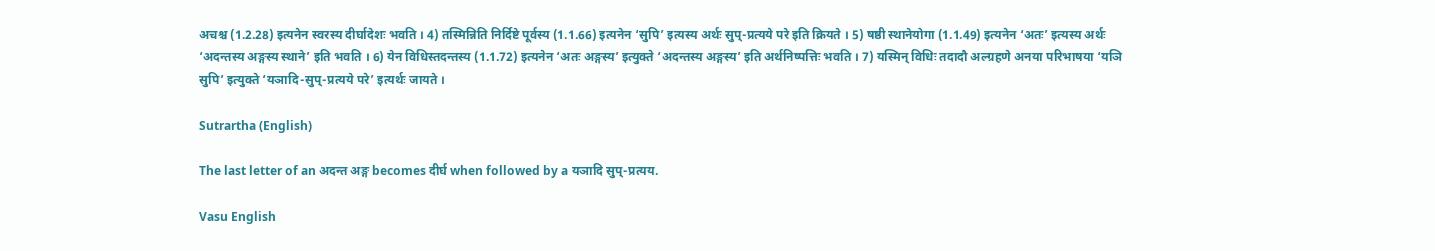अचश्च (1.2.28) इत्यनेन स्वरस्य दीर्घादेशः भवति । 4) तस्मिन्निति निर्दिष्टे पूर्वस्य (1.1.66) इत्यनेन ‘सुपि’ इत्यस्य अर्थः सुप्-प्रत्यये परे इति क्रियते । 5) षष्ठी स्थानेयोगा (1.1.49) इत्यनेन ‘अतः’ इत्यस्य अर्थः ‘अदन्तस्य अङ्गस्य स्थाने’ इति भवति । 6) येन विधिस्तदन्तस्य (1.1.72) इत्यनेन ‘अतः अङ्गस्य’ इत्युक्ते ‘अदन्तस्य अङ्गस्य’ इति अर्थनिष्पत्तिः भवति । 7) यस्मिन् विधिः तदादौ अल्ग्रहणे अनया परिभाषया ‘यञि सुपि’ इत्युक्ते ‘यञादि-सुप्-प्रत्यये परे’ इत्यर्थः जायते ।

Sutrartha (English)

The last letter of an अदन्त अङ्ग becomes दीर्घ when followed by a यञादि सुप्-प्रत्यय.

Vasu English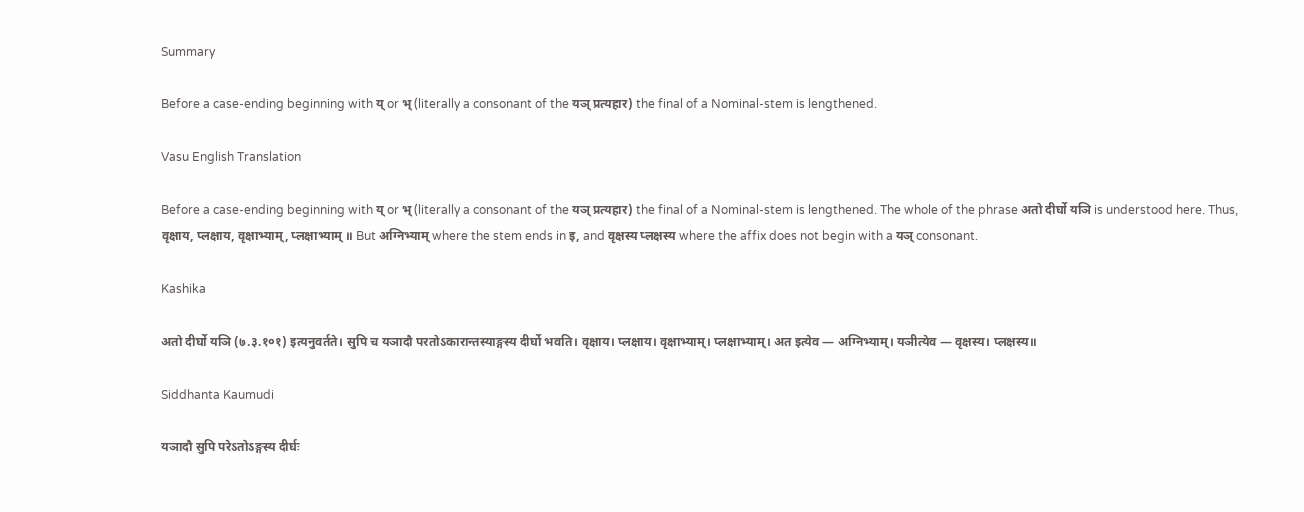Summary

Before a case-ending beginning with य् or भ् (literally a consonant of the यञ् प्रत्यहार) the final of a Nominal-stem is lengthened.

Vasu English Translation

Before a case-ending beginning with य् or भ् (literally a consonant of the यञ् प्रत्यहार) the final of a Nominal-stem is lengthened. The whole of the phrase अतो दीर्घो यञि is understood here. Thus, वृक्षाय, प्लक्षाय, वृक्षाभ्याम्, प्लक्षाभ्याम् ॥ But अग्निभ्याम् where the stem ends in इ, and वृक्षस्य प्लक्षस्य where the affix does not begin with a यञ् consonant.

Kashika

अतो दीर्घो यञि (७.३.१०१) इत्यनुवर्तते। सुपि च यञादौ परतोऽकारान्तस्याङ्गस्य दीर्घो भवति। वृक्षाय। प्लक्षाय। वृक्षाभ्याम्। प्लक्षाभ्याम्। अत इत्येव — अग्निभ्याम्। यञीत्येव — वृक्षस्य। प्लक्षस्य॥

Siddhanta Kaumudi

यञादौ सुपि परेऽतोऽङ्गस्य दीर्घः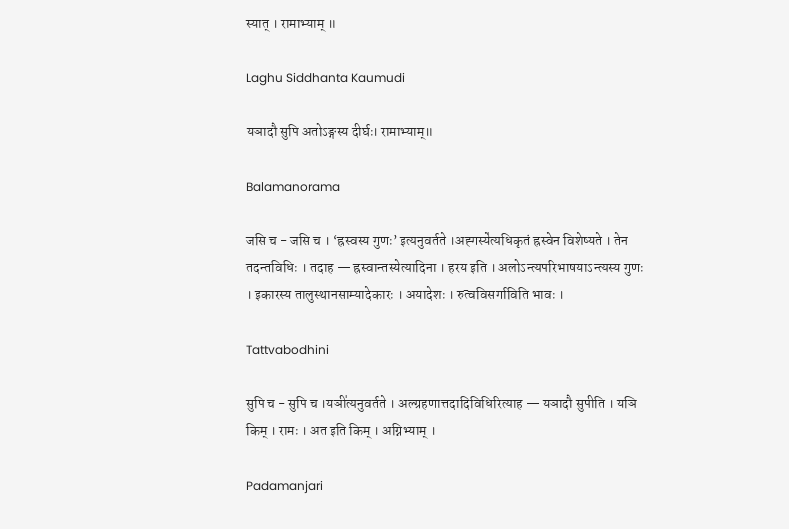स्यात् । रामाभ्याम् ॥

Laghu Siddhanta Kaumudi

यञादौ सुपि अतोऽङ्गस्य दीर्घः। रामाभ्याम्॥

Balamanorama

जसि च - जसि च । ‘ह्रस्वस्य गुणः’ इत्यनुवर्तते ।अह्गस्ये॑त्यधिकृतं ह्रस्वेन विशेष्यते । तेन तदन्तविधिः । तदाह — ह्रस्वान्तस्येत्यादिना । हरय इति । अलोऽन्त्यपरिभाषयाऽन्त्यस्य गुणः । इकारस्य तालुस्थानसाम्यादेकारः । अयादेशः । रुत्वविसर्गाविति भावः ।

Tattvabodhini

सुपि च - सुपि च ।यञी॑त्यनुवर्तते । अल्ग्रहणात्तदादिविधिरित्याह — यञादौ सुपीति । यञि किम् । रामः । अत इति किम् । अग्निभ्याम् ।

Padamanjari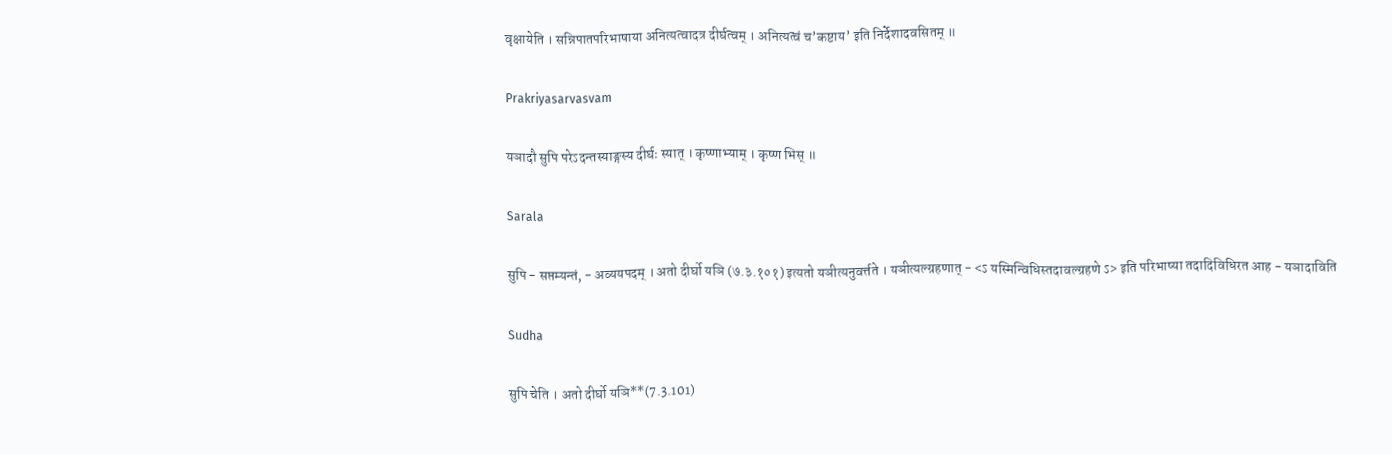वृक्षायेति । सन्निपातपरिभाषाया अनित्यत्वादत्र दीर्घत्वम् । अनित्यत्वं च’कष्टाय’ इति निर्देशादवसितम् ॥

Prakriyasarvasvam

यञादौ सुपि परेऽदन्तस्याङ्गस्य दीर्घः स्यात् । कृष्णाभ्याम् । कृष्ण भिस् ॥

Sarala

सुपि - सप्तम्यन्तं, - अव्ययपदम् । अतो दीर्घो यञि (७.३.१०१) इत्यतो यञीत्यनुवर्त्तते । यञीत्यल्ग्रहणात् - <ऽ यस्मिन्विधिस्तदावल्ग्रहणे ऽ> इति परिभाष्या तदादिविधिरत आह - यञादाविति

Sudha

सुपि चेति । अतो दीर्घो यञि**(7.3.101)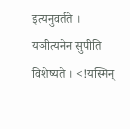इत्यनुवर्तते । यञीत्यनेन सुपीति विशेष्यते । <!यस्मिन्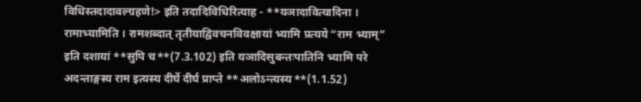विधिस्तदादावल्ग्रहणे!> इति तदादिविधिरित्याह - **यञादावित्यादिना । रामाभ्यामिति । रामशब्दात् तृतीयाद्विवचनविवक्षायां भ्यामि प्रत्यये “राम भ्याम्” इति दशायां **सुपि च**(7.3.102) इति यञादिसुबन्तःपातिनि भ्यामि परे अदन्ताङ्गस्य राम इत्यस्य दीर्घे दीर्घ प्राप्ते **अलोऽन्त्यस्य**(1.1.52)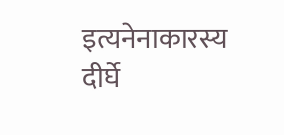इत्यनेनाकारस्य दीर्घे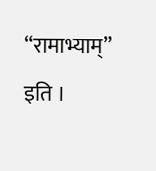“रामाभ्याम्” इति ।